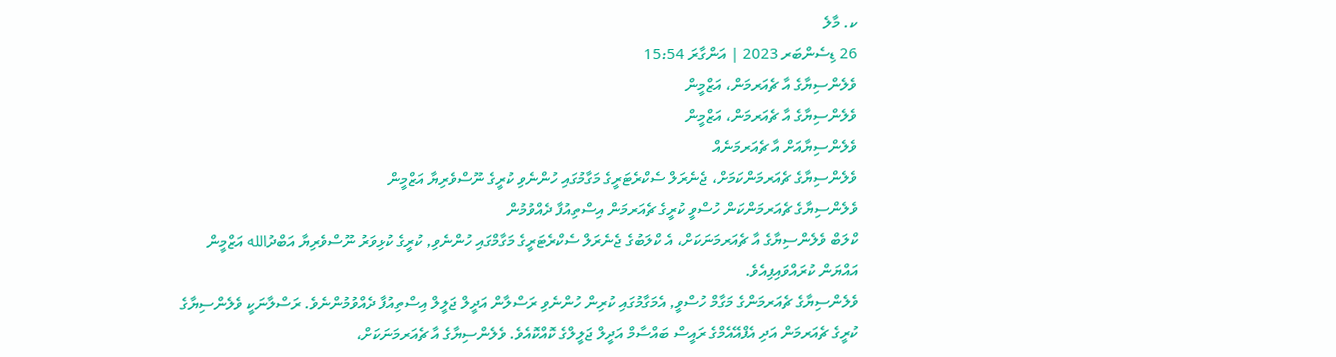ކ. މާލެ
26 ޑިސެންބަރ 2023 | އަންގާރަ 15:54
ވެލެންސިޔާގެ އާ ޗެއަރމަން، އަޒްމީން
ވެލެންސިޔާގެ އާ ޗެއަރމަން، އަޒްމީން
ވެލެންސިޔާއަށް އާ ޗެއަރމަނެއް
ވެލެންސިޔާގެ ޗެއަރމަންކަމަށް، ޖެނެރަލް ސެކްރެޓަރީގެ މަގާމުގައި ހުންނެވި ކުރީގެ ނޫސްވެރިޔާ އަޒްމީން
ވެލެންސިޔާގެ ޗެއަރމަންކަން ހުސްވީ ކުރީގެ ޗެއަރމަން އިސްތިއުފާ ދެއްވުމުން
ކްލަބް ވެލެންސިޔާގެ އާ ޗެއަރމަނަކަށް، އެ ކްލަބުގެ ޖެނެރަލް ސެކްރެޓަރީގެ މަގާމްގައި ހުންނެވި, ކުރީގެ ކުޅިވަރު ނޫސްވެރިޔާ އަބްދުالله އަޒްމީން އައްޔަން ކުރައްވައިފިއެވެ.
ވެލެންސިޔާގެ ޗެއަރމަންގެ މަގާމް ހުސްވީ, އެމަގާމުގައި ކުރިން ހުންނެވި ރަސްލާން އަދީލް ޖަލީލް އިސްތިއުފާ ދެއްވުމުންނެވެ. ރަސްލާނަކީ ވެލެންސިޔާގެ ކުރީގެ ޗެއަރމަން އަދި އެފްއޭއެމްގެ ރައީސް ބައްސާމް އަދީލް ޖަލީލްގެ ކޮއްކޮއެވެ. ވެލެންސިޔާގެ އާ ޗެއަރމަނަކަށް،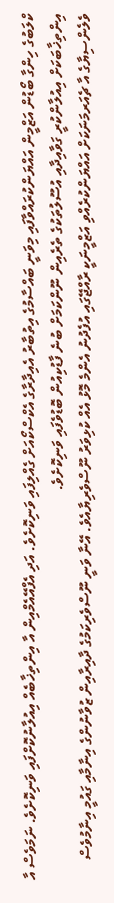ކްލަބުގެ ހިންގާ ބޯޑުން އަޒްމީން އައްޔަންކުރައްވާފައި މިވަނީ ބައްސާމުގެ އިތުބާރު އެއިދާރާގެ އެކްސްކޯއަށް ގެއްލިފައި ވަނިކޮށެވެ. އަދި އެފްއޭއެމްއިން އާ އިންތިޚާބެއް އިއުލާނުކޮށްފައި ވަނިކޮށެވެ. ނަމަވެސް އާ އިންތިޚާބަކަށް އިއުލާންކުރީ ގަވާއިދާއި އުސޫލުތަކުގެ ތެރެއިން ނޫންކަމަށް ބުނެ ފާޑުކިއުން ބޮޑުވެފައި ވަނިކޮށެވެ.
ވެލެންސިޔާގެ އާ ޗެއަރމަނަކަށް އައްޔަންކުރެއްވި އަޒްމީނަކީ ރާއްޖޭގައި އުފެދުނު އެންމެ މޮޅު އެއް ކުޅިވަރު ނޫސްވެރިޔާއެވެ. އޭނާ ވަނީ ނޫސްވެރިކަމުގެ ދާއިރާއިން ޒުވާނުންގެ އިނާމާއި ގައުމީ އިނާމުވެސް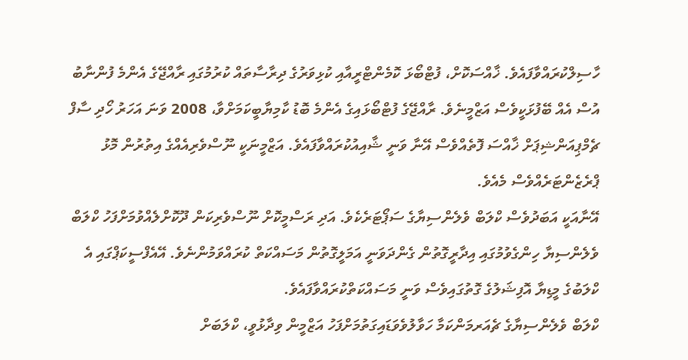ހާސިލްކުރައްވާފައެވެ. ޚާއްސަކޮށް، ފުޓްބޯޅަ ކޮމެންޓްރީއާއި ކުޅިވަރުގެ ދިރާސާތައް ކުރުމުގައި ރާއްޖޭގެ އެންމެ ފުންނާބު އުސް އެއް ބޭފުޅަކީވެސް އަޒްމީނެވެ. ރާއްޖޭގެ ފުޓްބޯޅައިގެ އެންމެ ބޮޑު ކާމިޔާބީކަމަށްވާ، 2008 ވަނަ އަހަރު ހޯދި ސާފް ޗެމްޕިއަންޝިޕަށް ޚާއްސަ ފޮތެއްވެސް އޭނާ ވަނީ ޝާއިއުކުރައްވާފައެވެ. އަޒްމީނަކީ ނޫސްވެރިއެއްގެ އިތުރުން މޮޅު ޕްރެޒެންޓަރެއްވެސް މެއެވެ.
އޭނާއަކީ އަބަދުވެސް ކްލަބް ވެލެންސިޔާގެ ސަޕޯޓަރެކެވެ. އަދި ރަސްމީކޮށް ނޫސްވެރިކަން ދޫކޮށްލެއްވުމަށްފަހު ކްލަބް ވެލެންސިޔާ ހިންގެވުމުގައި އިދާރީގޮތުން ގެންދަވަނީ އަމަލީގޮތުން މަސައްކަތް ކުރައްވަމުންނެވެ. އޭއެފްސީކަޕްގައި އެ ކްލަބުގެ މީޑިޔާ އޮފިޝަލުގެ ގޮތުގައިވެސް ވަނީ މަސައްކަތްކުރައްވާފައެވެ.
ކްލަބް ވެލެންސިޔާގެ ޗެއަރމަންކަމާ ހަވާލުވެވަޑައިގަތުމަށްފަހު އަޒްމީން ވިދާޅުވީ، ކްލަބަށް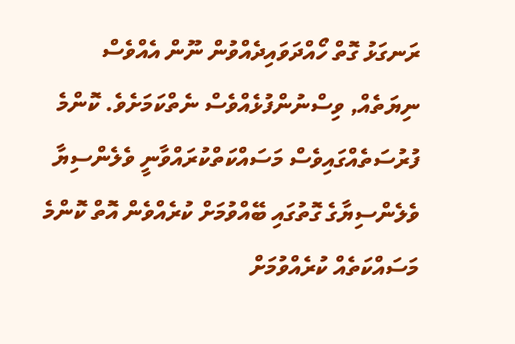ރަނގަޅު ގޮތް ހޯއްދަވައިދެއްވުން ނޫން އެއްވެސް ނިޔަތެއް, ވިސްނުންފުޅެއްވެސް ނެތްކަމަށެވެ. ކޮންމެ ފުރުސަތެއްގައިވެސް މަސައްކަތްކުރައްވާނީ ވެލެންސިޔާ ވެލެންސިޔާގެ ގޮތުގައި ބޭއްވުމަށް ކުރެއްވެން އޮތް ކޮންމެ މަސައްކަތެއް ކުރެއްވުމަށް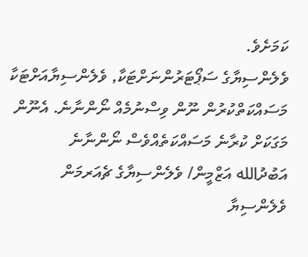ކަމަށެވެ.
ވެލެންސިޔާގެ ސަޕޯޓަރުންނަށްޓަކާ, ވެލެންސިޔާއަށްޓަކާ މަސައްކަތްކުރުން ނޫން ވިސްނުމެއް ނޯންނާނެ. އެނޫން މަގަކަށް ކުރާނެ މަސައްކަތެއްވެސް ނޯންނާނެ
އަބުދުالله އަޒްމީން/ ވެލެންސިޔާގެ ޗެއަރމަން
ވެލެންސިޔާ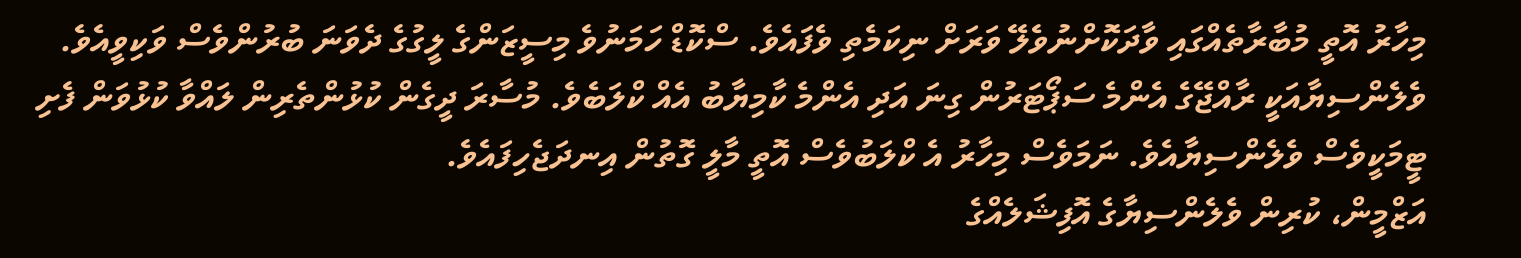މިހާރު އޮތީ މުބާރާތެއްގައި ވާދަކޮށްނުވެލޭ ވަރަށް ނިކަމެތި ވެފައެވެ. ސްކޮޑް ހަމަނުވެ މިސީޒަންގެ ލީގުގެ ދެވަނަ ބުރުންވެސް ވަކިވީއެވެ. ވެލެންސިޔާއަކީ ރާއްޖޭގެ އެންމެ ސަޕޯޓަރުން ގިނަ އަދި އެންމެ ކާމިޔާބު އެއް ކްލަބެވެ. މުސާރަ ދީގެން ކުޅުންތެރިން ލައްވާ ކުޅުވަން ފެށި ޓީމަކީވެސް ވެލެންސިޔާއެވެ. ނަމަވެސް މިހާރު އެ ކްލަބުވެސް އޮތީ މާލީ ގޮތުން އިނދަޖެހިފައެވެ.
އަޒްމީން، ކުރިން ވެލެންސިޔާގެ އޮފިޝަލެއްގެ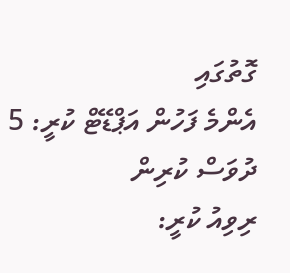ގޮތުގައި
އެންމެ ފަހުން އަޕްޑޭޓް ކުރީ: 5 ދުވަސް ކުރިން
ރިވިއު ކުރީ: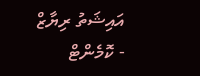އައިޝަތު ރިޔާޒް
- ކޮމެންޓް